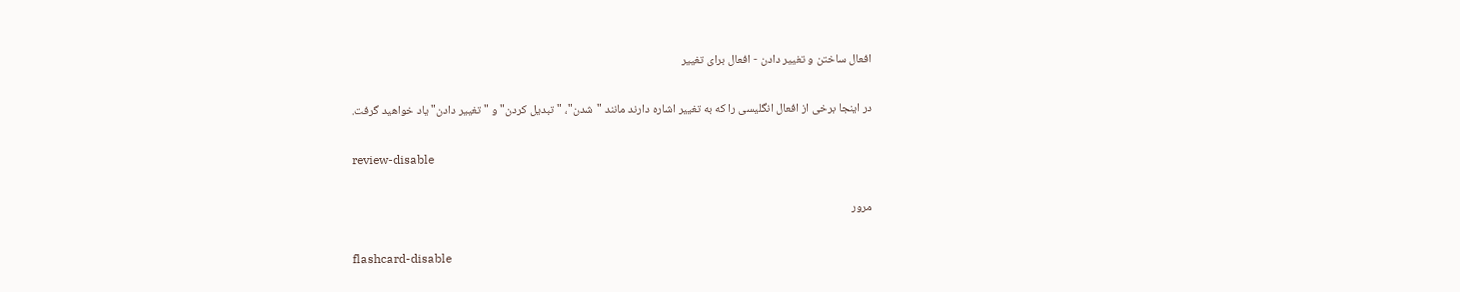افعال ساختن و تغییر دادن - افعال برای تغییر

در اینجا برخی از افعال انگلیسی را که به تغییر اشاره دارند مانند "شدن"، "تبدیل کردن" و "تغییر دادن" یاد خواهید گرفت.

review-disable

مرور

flashcard-disable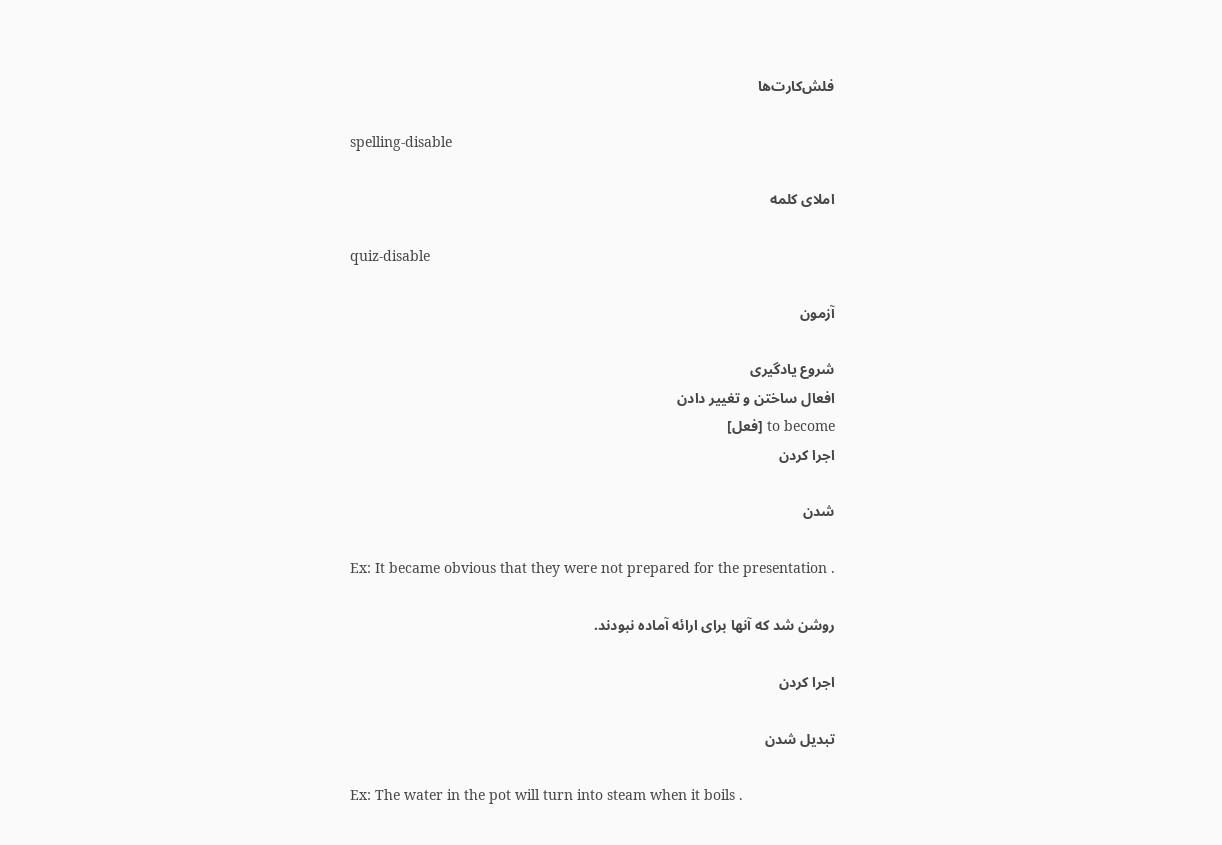فلش‌کارت‌ها

spelling-disable

املای کلمه

quiz-disable

آزمون

شروع یادگیری
افعال ساختن و تغییر دادن
to become [فعل]
اجرا کردن

شدن

Ex: It became obvious that they were not prepared for the presentation .

روشن شد که آنها برای ارائه آماده نبودند.

اجرا کردن

تبدیل شدن

Ex: The water in the pot will turn into steam when it boils .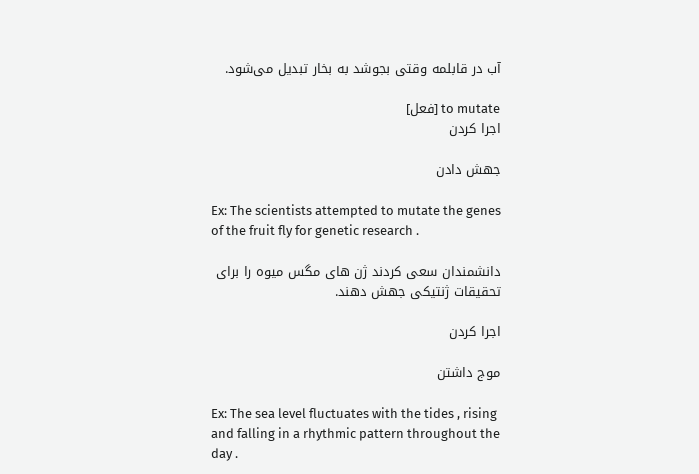آب در قابلمه وقتی بجوشد به بخار تبدیل می‌شود.

to mutate [فعل]
اجرا کردن

جهش دادن

Ex: The scientists attempted to mutate the genes of the fruit fly for genetic research .

دانشمندان سعی کردند ژن های مگس میوه را برای تحقیقات ژنتیکی جهش دهند.

اجرا کردن

موج داشتن

Ex: The sea level fluctuates with the tides , rising and falling in a rhythmic pattern throughout the day .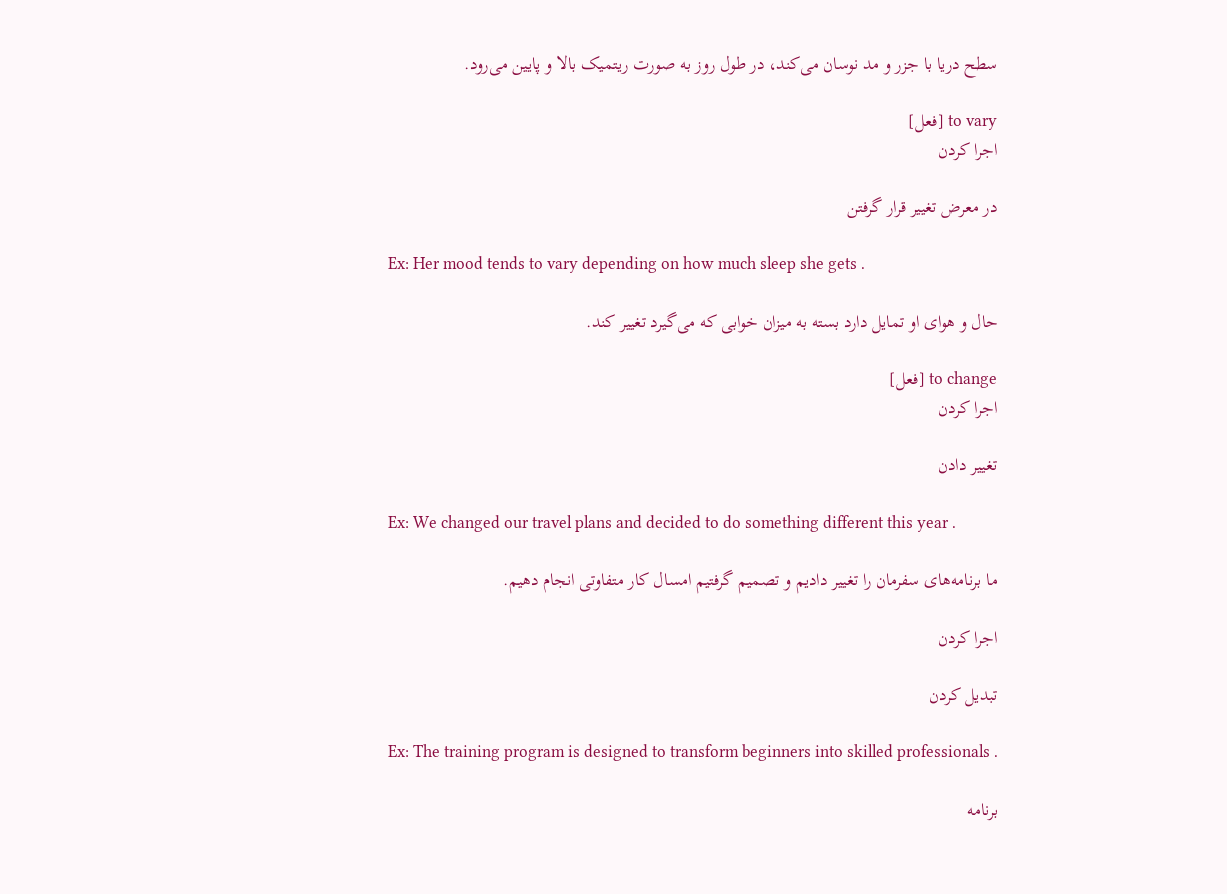سطح دریا با جزر و مد نوسان می‌کند، در طول روز به صورت ریتمیک بالا و پایین می‌رود.

to vary [فعل]
اجرا کردن

در معرض تغییر قرار گرفتن

Ex: Her mood tends to vary depending on how much sleep she gets .

حال و هوای او تمایل دارد بسته به میزان خوابی که می‌گیرد تغییر کند.

to change [فعل]
اجرا کردن

تغییر دادن

Ex: We changed our travel plans and decided to do something different this year .

ما برنامه‌های سفرمان را تغییر دادیم و تصمیم گرفتیم امسال کار متفاوتی انجام دهیم.

اجرا کردن

تبدیل کردن

Ex: The training program is designed to transform beginners into skilled professionals .

برنامه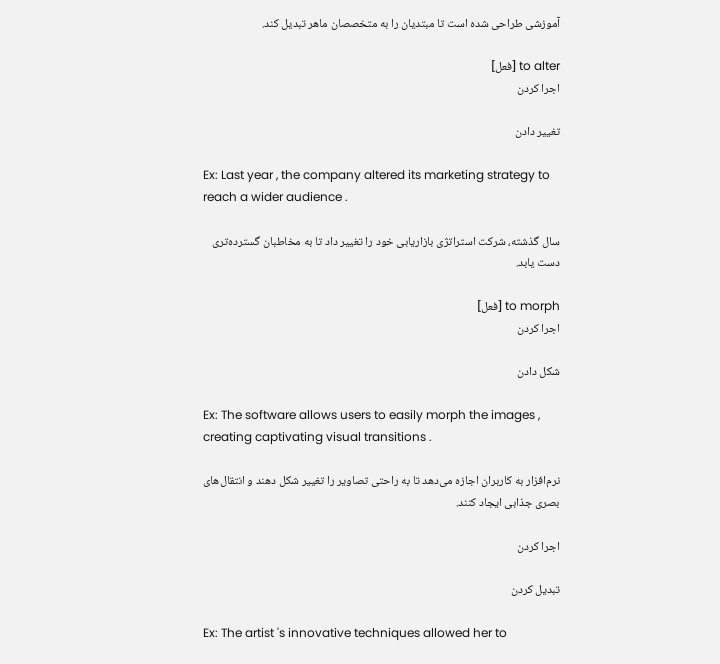آموزشی طراحی شده است تا مبتدیان را به متخصصان ماهر تبدیل کند.

to alter [فعل]
اجرا کردن

تغییر دادن

Ex: Last year , the company altered its marketing strategy to reach a wider audience .

سال گذشته، شرکت استراتژی بازاریابی خود را تغییر داد تا به مخاطبان گسترده‌تری دست یابد.

to morph [فعل]
اجرا کردن

شکل دادن

Ex: The software allows users to easily morph the images , creating captivating visual transitions .

نرم‌افزار به کاربران اجازه می‌دهد تا به راحتی تصاویر را تغییر شکل دهند و انتقال‌های بصری جذابی ایجاد کنند.

اجرا کردن

تبدیل کردن

Ex: The artist 's innovative techniques allowed her to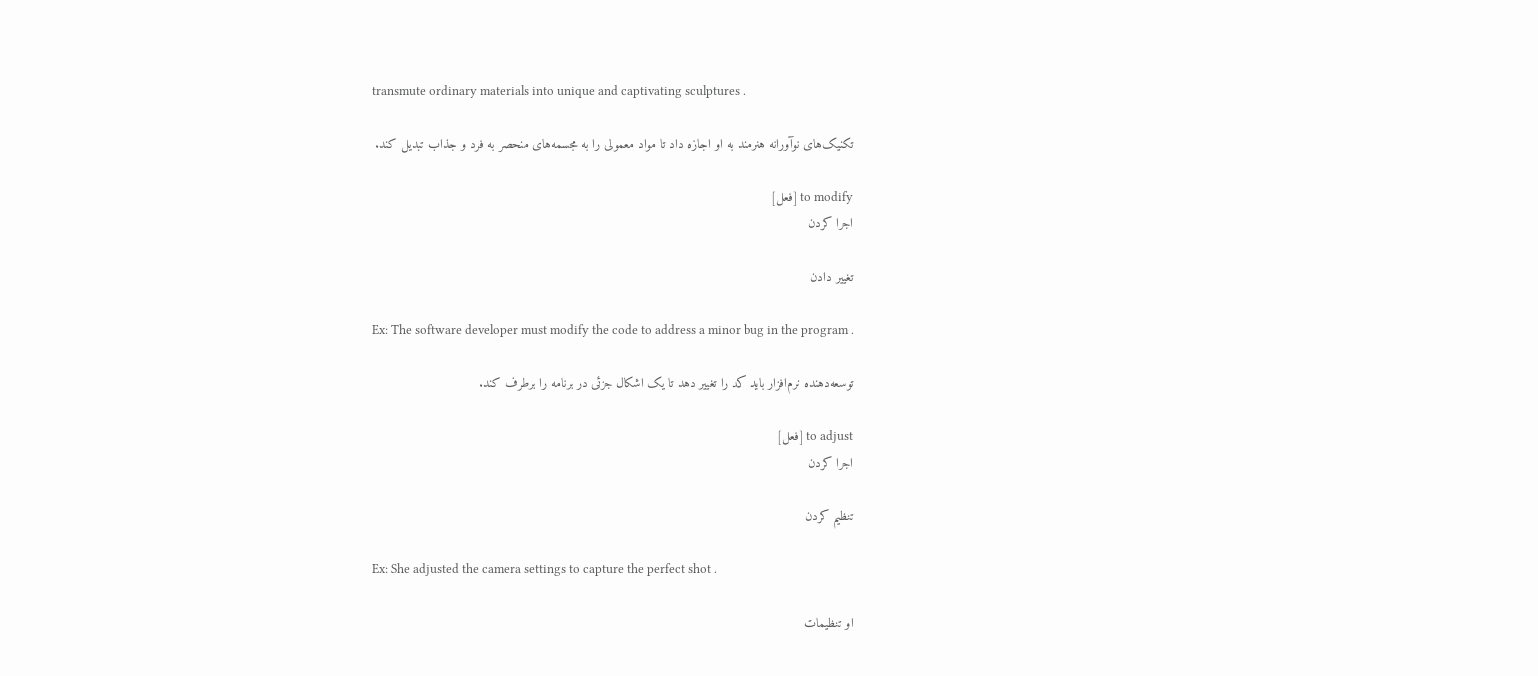transmute ordinary materials into unique and captivating sculptures .

تکنیک‌های نوآورانه هنرمند به او اجازه داد تا مواد معمولی را به مجسمه‌های منحصر به فرد و جذاب تبدیل کند.

to modify [فعل]
اجرا کردن

تغییر دادن

Ex: The software developer must modify the code to address a minor bug in the program .

توسعه‌دهنده نرم‌افزار باید کد را تغییر دهد تا یک اشکال جزئی در برنامه را برطرف کند.

to adjust [فعل]
اجرا کردن

تنظیم کردن

Ex: She adjusted the camera settings to capture the perfect shot .

او تنظیمات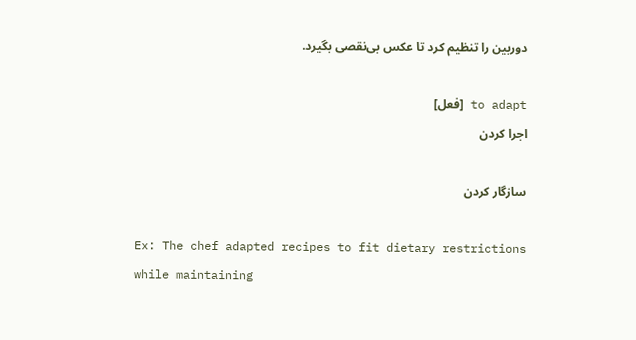دوربین را تنظیم کرد تا عکس بی‌نقصی بگیرد.

to adapt [فعل]
اجرا کردن

سازگار کردن

Ex: The chef adapted recipes to fit dietary restrictions while maintaining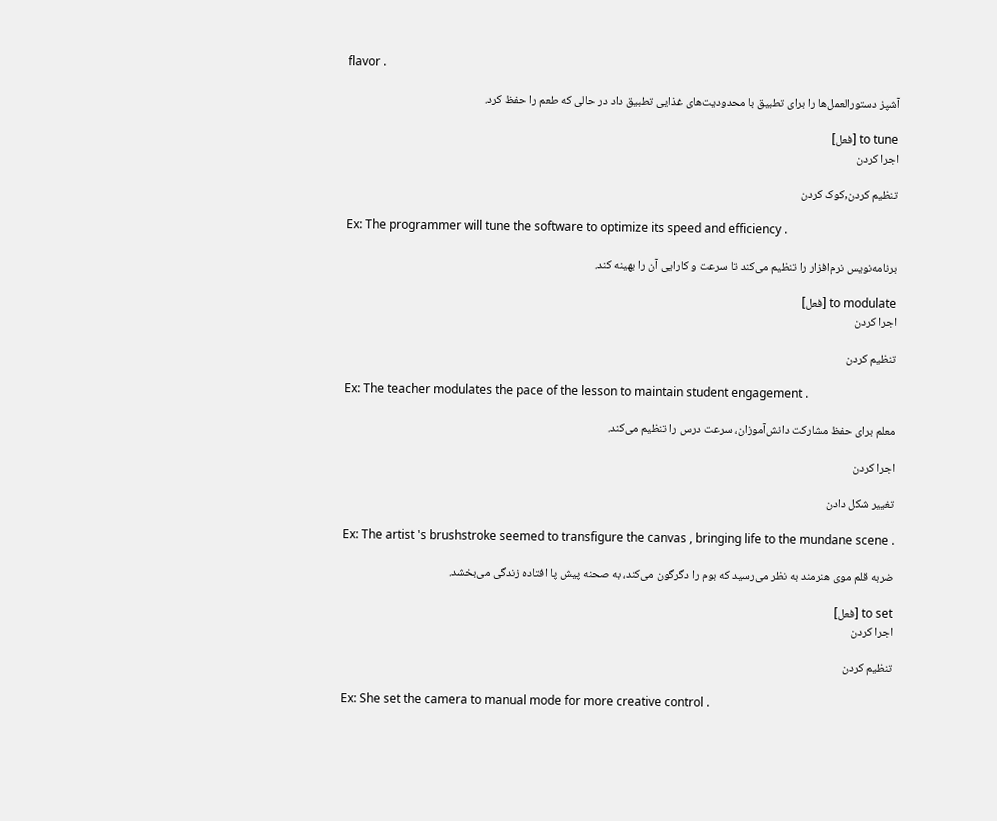flavor .

آشپز دستورالعمل‌ها را برای تطبیق با محدودیت‌های غذایی تطبیق داد در حالی که طعم را حفظ کرد.

to tune [فعل]
اجرا کردن

تنظیم کردن,کوک کردن

Ex: The programmer will tune the software to optimize its speed and efficiency .

برنامه‌نویس نرم‌افزار را تنظیم می‌کند تا سرعت و کارایی آن را بهینه کند.

to modulate [فعل]
اجرا کردن

تنظیم کردن

Ex: The teacher modulates the pace of the lesson to maintain student engagement .

معلم برای حفظ مشارکت دانش‌آموزان، سرعت درس را تنظیم می‌کند.

اجرا کردن

تغییر شکل دادن

Ex: The artist 's brushstroke seemed to transfigure the canvas , bringing life to the mundane scene .

ضربه قلم موی هنرمند به نظر می‌رسید که بوم را دگرگون می‌کند، به صحنه پیش پا افتاده زندگی می‌بخشد.

to set [فعل]
اجرا کردن

تنظیم کردن

Ex: She set the camera to manual mode for more creative control .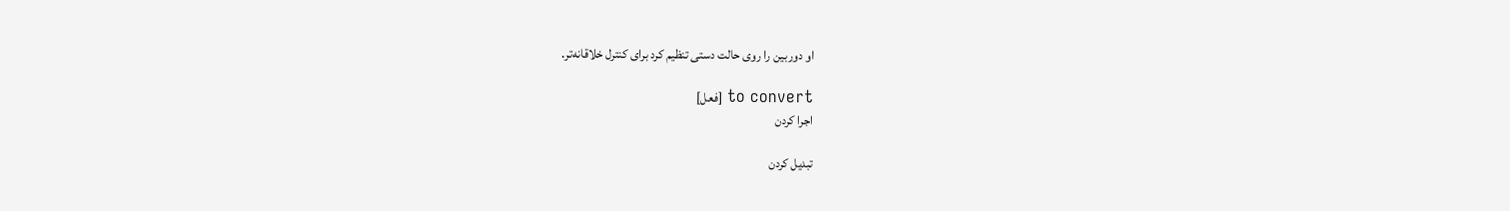او دوربین را روی حالت دستی تنظیم کرد برای کنترل خلاقانه‌تر.

to convert [فعل]
اجرا کردن

تبدیل کردن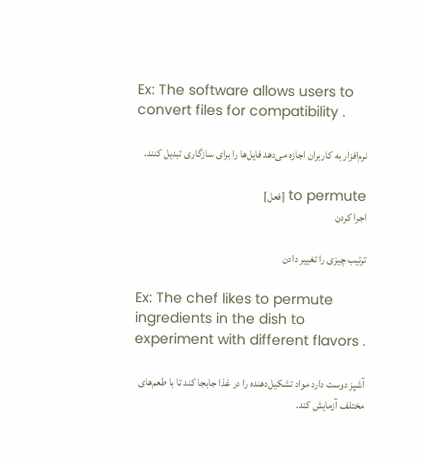Ex: The software allows users to convert files for compatibility .

نرم‌افزار به کاربران اجازه می‌دهد فایل‌ها را برای سازگاری تبدیل کنند.

to permute [فعل]
اجرا کردن

ترتیب چیزی را تغییر دادن

Ex: The chef likes to permute ingredients in the dish to experiment with different flavors .

آشپز دوست دارد مواد تشکیل‌دهنده را در غذا جابجا کند تا با طعم‌های مختلف آزمایش کند.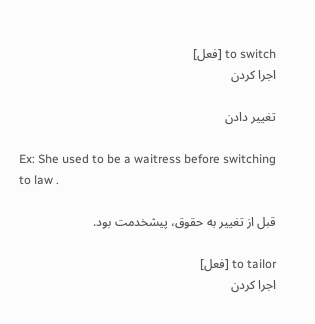to switch [فعل]
اجرا کردن

تغییر دادن

Ex: She used to be a waitress before switching to law .

قبل از تغییر به حقوق، پیشخدمت بود.

to tailor [فعل]
اجرا کردن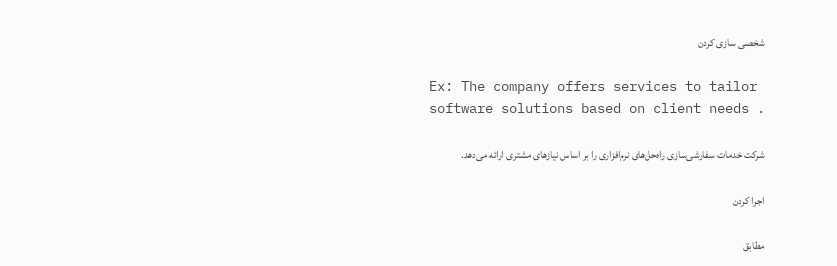شخصی سازی کردن

Ex: The company offers services to tailor software solutions based on client needs .

شرکت خدمات سفارشی‌سازی راه‌حل‌های نرم‌افزاری را بر اساس نیازهای مشتری ارائه می‌دهد.

اجرا کردن

مطابق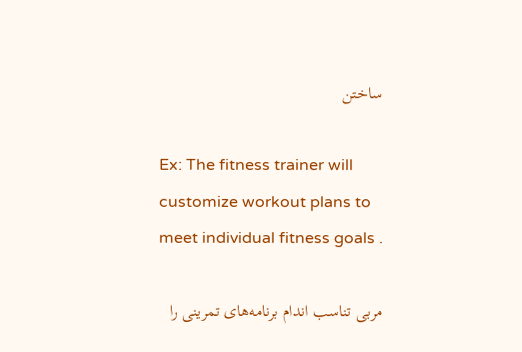ساختن

Ex: The fitness trainer will customize workout plans to meet individual fitness goals .

مربی تناسب اندام برنامه‌های تمرینی را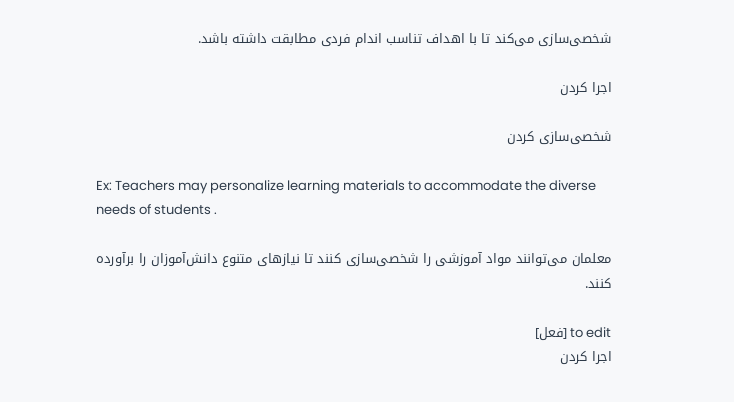شخصی‌سازی می‌کند تا با اهداف تناسب اندام فردی مطابقت داشته باشد.

اجرا کردن

شخصی‌سازی کردن

Ex: Teachers may personalize learning materials to accommodate the diverse needs of students .

معلمان می‌توانند مواد آموزشی را شخصی‌سازی کنند تا نیازهای متنوع دانش‌آموزان را برآورده کنند.

to edit [فعل]
اجرا کردن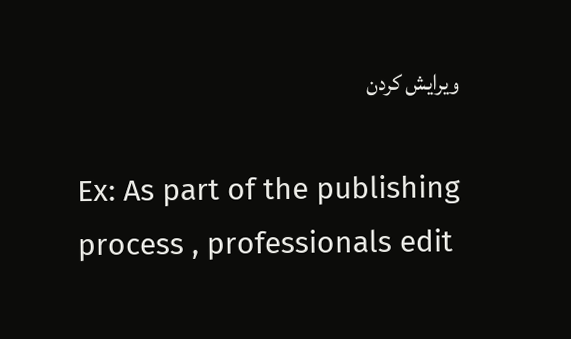ویرایش کردن

Ex: As part of the publishing process , professionals edit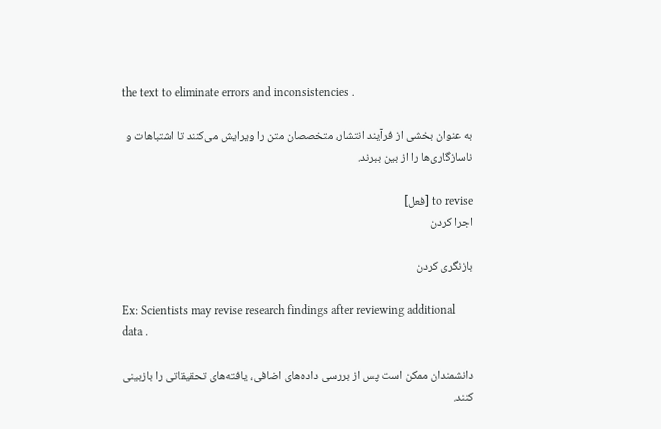the text to eliminate errors and inconsistencies .

به عنوان بخشی از فرآیند انتشار، متخصصان متن را ویرایش می‌کنند تا اشتباهات و ناسازگاری‌ها را از بین ببرند.

to revise [فعل]
اجرا کردن

بازنگری کردن

Ex: Scientists may revise research findings after reviewing additional data .

دانشمندان ممکن است پس از بررسی داده‌های اضافی، یافته‌های تحقیقاتی را بازبینی کنند.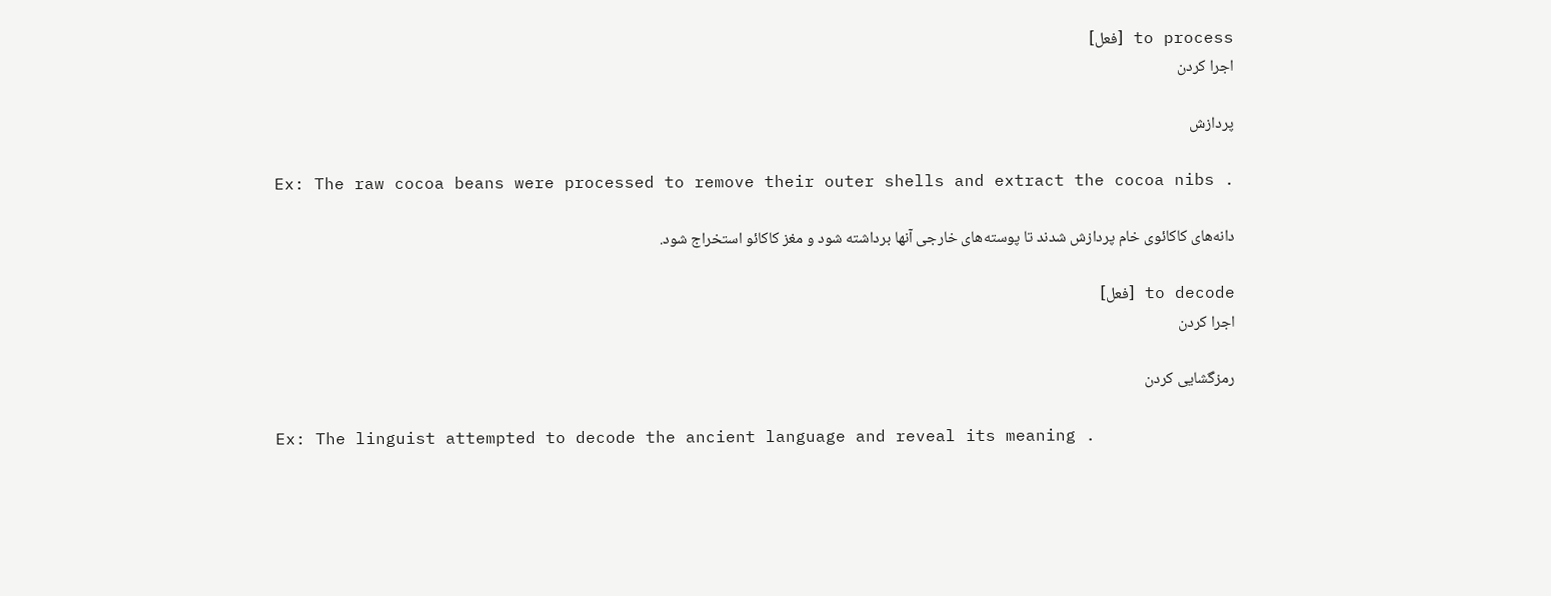to process [فعل]
اجرا کردن

پردازش

Ex: The raw cocoa beans were processed to remove their outer shells and extract the cocoa nibs .

دانه‌های کاکائوی خام پردازش شدند تا پوسته‌های خارجی آنها برداشته شود و مغز کاکائو استخراج شود.

to decode [فعل]
اجرا کردن

رمزگشایی کردن

Ex: The linguist attempted to decode the ancient language and reveal its meaning .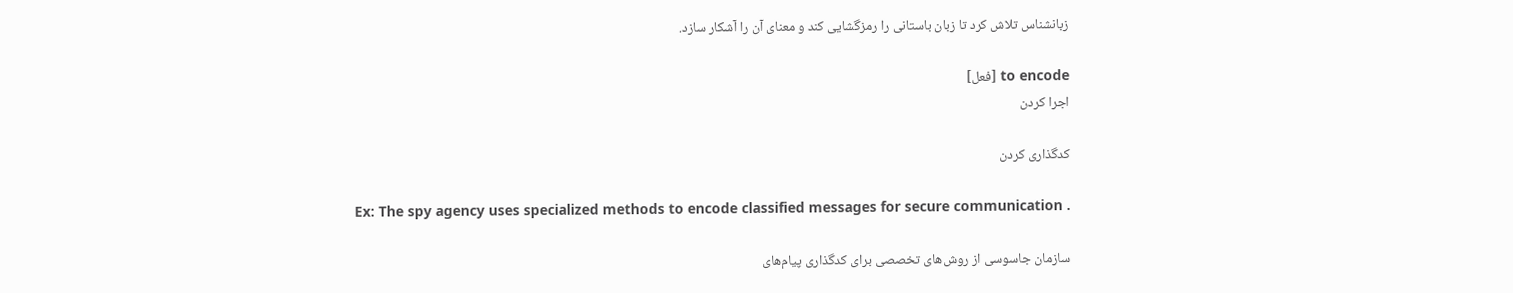زبانشناس تلاش کرد تا زبان باستانی را رمزگشایی کند و معنای آن را آشکار سازد.

to encode [فعل]
اجرا کردن

کدگذاری کردن

Ex: The spy agency uses specialized methods to encode classified messages for secure communication .

سازمان جاسوسی از روش‌های تخصصی برای کدگذاری پیام‌های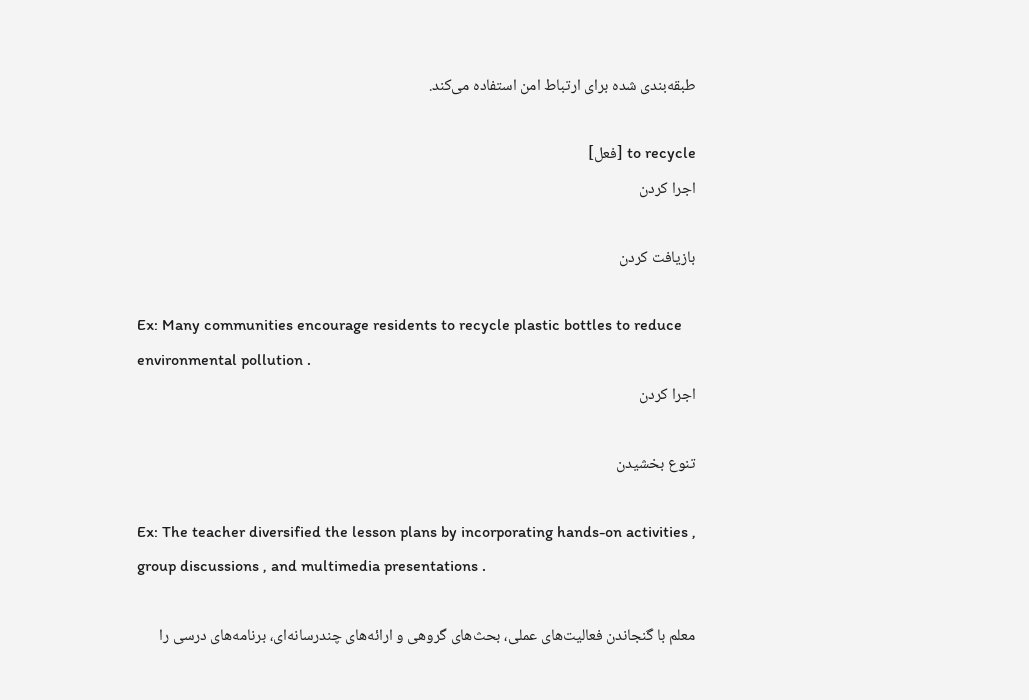طبقه‌بندی شده برای ارتباط امن استفاده می‌کند.

to recycle [فعل]
اجرا کردن

بازیافت کردن

Ex: Many communities encourage residents to recycle plastic bottles to reduce environmental pollution .
اجرا کردن

تنوع بخشیدن

Ex: The teacher diversified the lesson plans by incorporating hands-on activities , group discussions , and multimedia presentations .

معلم با گنجاندن فعالیت‌های عملی، بحث‌های گروهی و ارائه‌های چندرسانه‌ای، برنامه‌های درسی را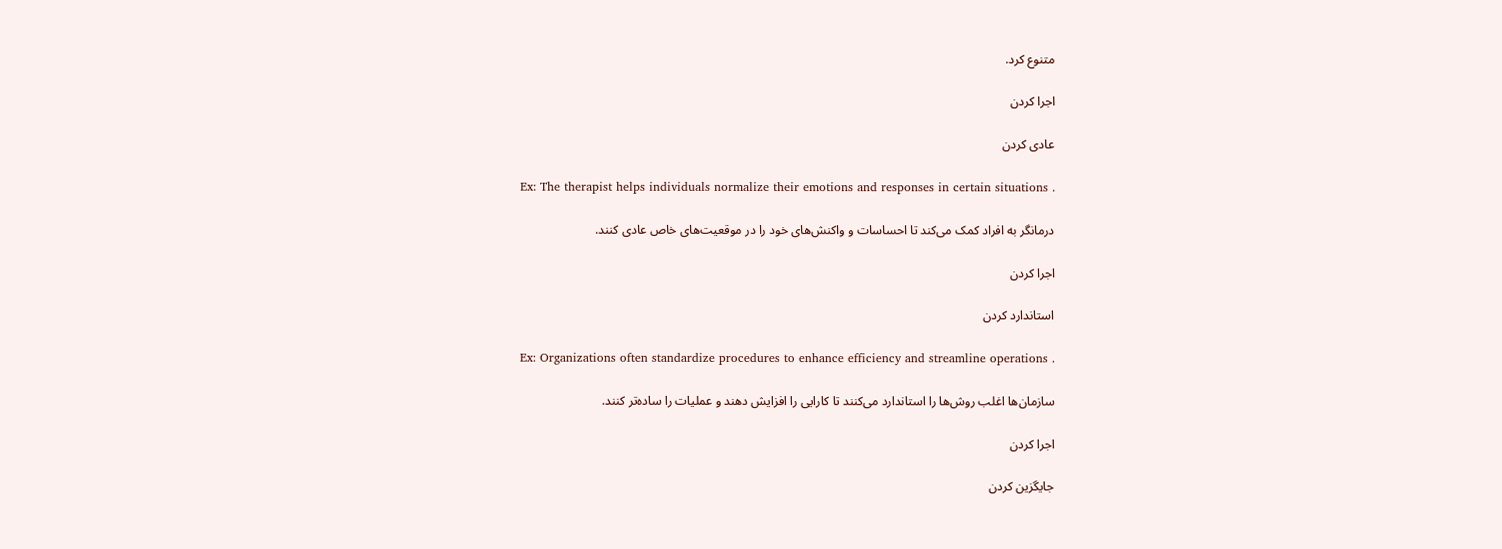متنوع کرد.

اجرا کردن

عادی کردن

Ex: The therapist helps individuals normalize their emotions and responses in certain situations .

درمانگر به افراد کمک می‌کند تا احساسات و واکنش‌های خود را در موقعیت‌های خاص عادی کنند.

اجرا کردن

استاندارد کردن

Ex: Organizations often standardize procedures to enhance efficiency and streamline operations .

سازمان‌ها اغلب روش‌ها را استاندارد می‌کنند تا کارایی را افزایش دهند و عملیات را ساده‌تر کنند.

اجرا کردن

جایگزین کردن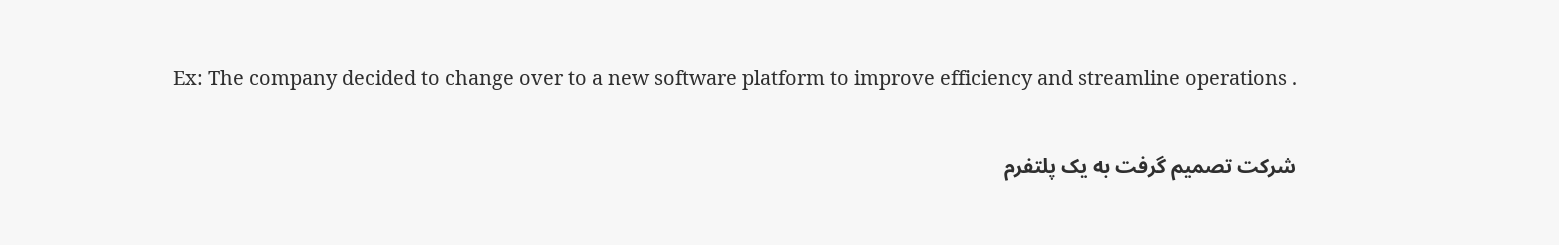Ex: The company decided to change over to a new software platform to improve efficiency and streamline operations .

شرکت تصمیم گرفت به یک پلتفرم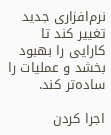نرم‌افزاری جدید تغییر کند تا کارایی را بهبود بخشد و عملیات را ساده‌تر کند.

اجرا کردن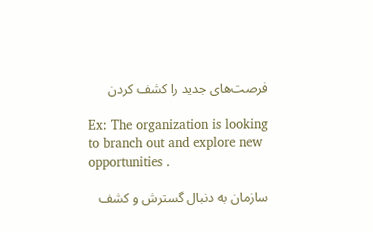فرصت‌های جدید را کشف کردن

Ex: The organization is looking to branch out and explore new opportunities .

سازمان به دنبال گسترش و کشف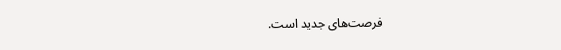فرصت‌های جدید است.